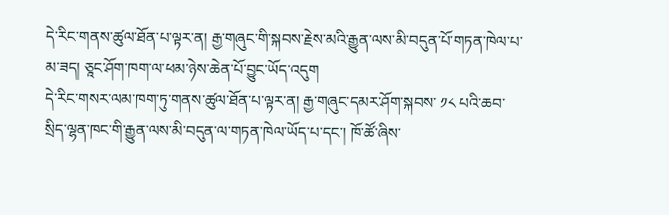དེ་རིང་གནས་ཚུལ་ཐོན་པ་ལྟར་ན། རྒྱ་གཞུང་གི་སྐབས་རྗེས་མའི་རྒྱུན་ལས་མི་བདུན་པོ་གཏན་ཁེལ་པ་མ་ཟད། ཅཱང་ཤོག་ཁག་ལ་ཕམ་ཉེས་ཆེན་པོ་བྱུང་ཡོད་འདུག
དེ་རིང་གསར་ལམ་ཁག་ཏུ་གནས་ཚུལ་ཐོན་པ་ལྟར་ན། རྒྱ་གཞུང་དམར་ཤོག་སྐབས་ ༡༨ པའི་ཆབ་སྲིད་ལྷན་ཁང་གི་རྒྱུན་ལས་མི་བདུན་ལ་གཏན་ཁེལ་ཡོད་པ་དང་། ཁོ་ཚོ་ཞིས་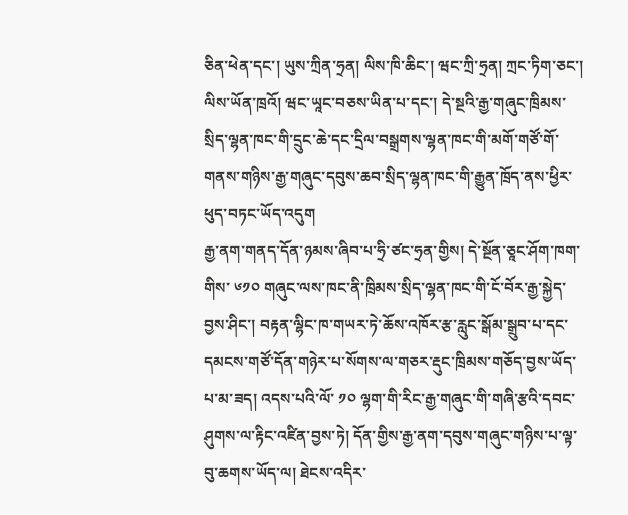ཅིན་ཕེན་དང་། ཡུས་ཀྲིན་ཧྲན། ལིས་ཁི་ཆིང་། ཝང་ཀྲི་ཧྲན། ཀྲང་ཏིག་ཅང་། ལིས་ཡོན་ཁྲའོ། ཝང་ཡཱང་བཅས་ཡིན་པ་དང་། དེ་སྔའི་རྒྱ་གཞུང་ཁྲིམས་སྲིད་ལྷན་ཁང་གི་དྲུང་ཆེ་དང་དྲིལ་བསྒྲགས་ལྷན་ཁང་གི་མགོ་གཙོ་གོ་གནས་གཉིས་རྒྱ་གཞུང་དབུས་ཆབ་སྲིད་ལྷན་ཁང་གི་རྒྱུན་ཁྲོད་ནས་ཕྱིར་ཕུད་བཏང་ཡོད་འདུག
རྒྱ་ནག་གནད་དོན་ཉམས་ཞིབ་པ་ཧྲི་ཙང་ཧྲན་གྱིས། དེ་སྔོན་ཅཱང་ཤོག་ཁག་གིས་ ༦༡༠ གཞུང་ལས་ཁང་ནི་ཁྲིམས་སྲིད་ལྷན་ཁང་གི་ངོ་བོར་རྒྱ་སྐྱེད་བྱས་ཤིང་། བརྟན་ལྷིང་ཁ་གཡར་ཏེ་ཆོས་འཁོར་རྩ་རླུང་སྒོམ་སྒྲུབ་པ་དང་དམངས་གཙོ་དོན་གཉེར་པ་སོགས་ལ་གཅར་རྡུང་ཁྲིམས་གཅོད་བྱས་ཡོད་པ་མ་ཟད། འདས་པའི་ལོ་ ༡༠ ལྷག་གི་རིང་རྒྱ་གཞུང་གི་གཞི་རྩའི་དབང་ཤུགས་ལ་རྟིང་འཛིན་བྱས་ཏེ། དོན་གྱིས་རྒྱ་ནག་དབུས་གཞུང་གཉིས་པ་ལྟ་བུ་ཆགས་ཡོད་ལ། ཐེངས་འདིར་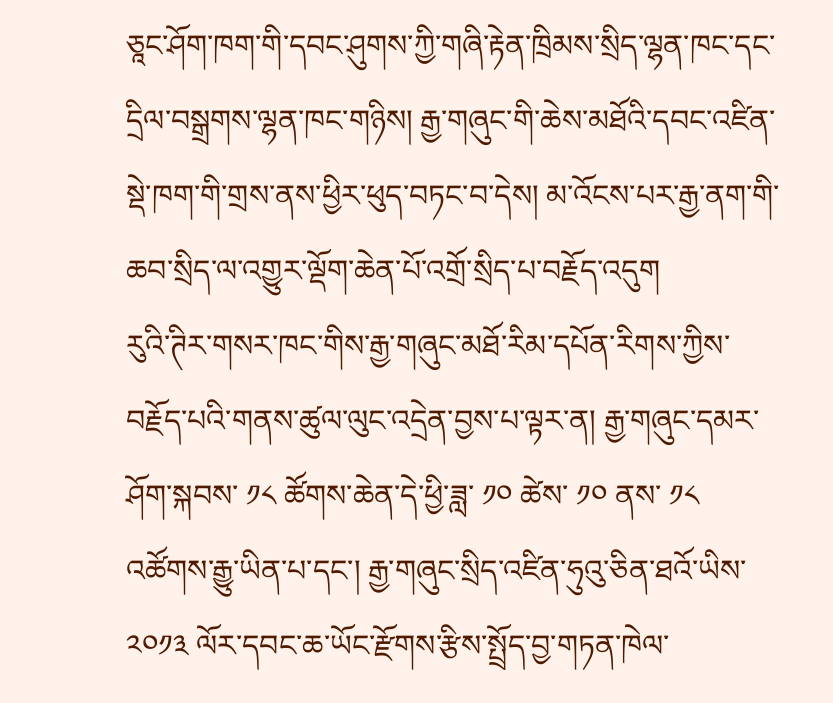ཅཱང་ཤོག་ཁག་གི་དབང་ཤུགས་ཀྱི་གཞི་རྟེན་ཁྲིམས་སྲིད་ལྷན་ཁང་དང་དྲིལ་བསྒྲགས་ལྷན་ཁང་གཉིས། རྒྱ་གཞུང་གི་ཆེས་མཐོའི་དབང་འཛིན་སྡེ་ཁག་གི་གྲས་ནས་ཕྱིར་ཕུད་བཏང་བ་དེས། མ་འོངས་པར་རྒྱ་ནག་གི་ཆབ་སྲིད་ལ་འགྱུར་ལྡོག་ཆེན་པོ་འགྲོ་སྲིད་པ་བརྗོད་འདུག
རུའི་ཊིར་གསར་ཁང་གིས་རྒྱ་གཞུང་མཐོ་རིམ་དཔོན་རིགས་ཀྱིས་བརྗོད་པའི་གནས་ཚུལ་ལུང་འདྲེན་བྱས་པ་ལྟར་ན། རྒྱ་གཞུང་དམར་ཤོག་སྐབས་ ༡༨ ཚོགས་ཆེན་དེ་ཕྱི་ཟླ་ ༡༠ ཚེས་ ༡༠ ནས་ ༡༨ འཚོགས་རྒྱུ་ཡིན་པ་དང་། རྒྱ་གཞུང་སྲིད་འཛིན་ཧུའུ་ཅིན་ཐའོ་ཡིས་ ༢༠༡༣ ལོར་དབང་ཆ་ཡོང་རྫོགས་རྩིས་སྤྲོད་བྱ་གཏན་ཁེལ་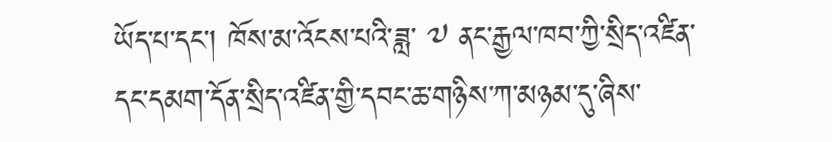ཡོད་པ་དང་། ཁོས་མ་འོངས་པའི་ཟླ་ ༧ ནང་རྒྱལ་ཁབ་ཀྱི་སྲིད་འཛིན་དང་དམག་དོན་སྲིད་འཛིན་གྱི་དབང་ཆ་གཉིས་ཀ་མཉམ་དུ་ཞིས་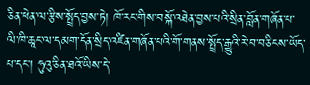ཅིན་ཕེན་ལ་རྩིས་སྤྲོད་བྱས་ཏེ། ཁོ་རང་གིས་བསྐོ་འཐེན་བྱས་པའི་སྲིན་བློན་གཞོན་པ་ལི་ཁི་ཆཱང་ལ་དམག་དོན་སྲིད་འཛིན་གཞོན་པའི་གོ་གནས་སྤྲོད་རྒྱུའི་རེ་བ་བཅིངས་ཡོད་པ་དང་། ཧུའུ་ཅིན་ཐའོ་ཡིས་དེ་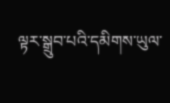ལྟར་སྒྲུབ་པའི་དམིགས་ཡུལ་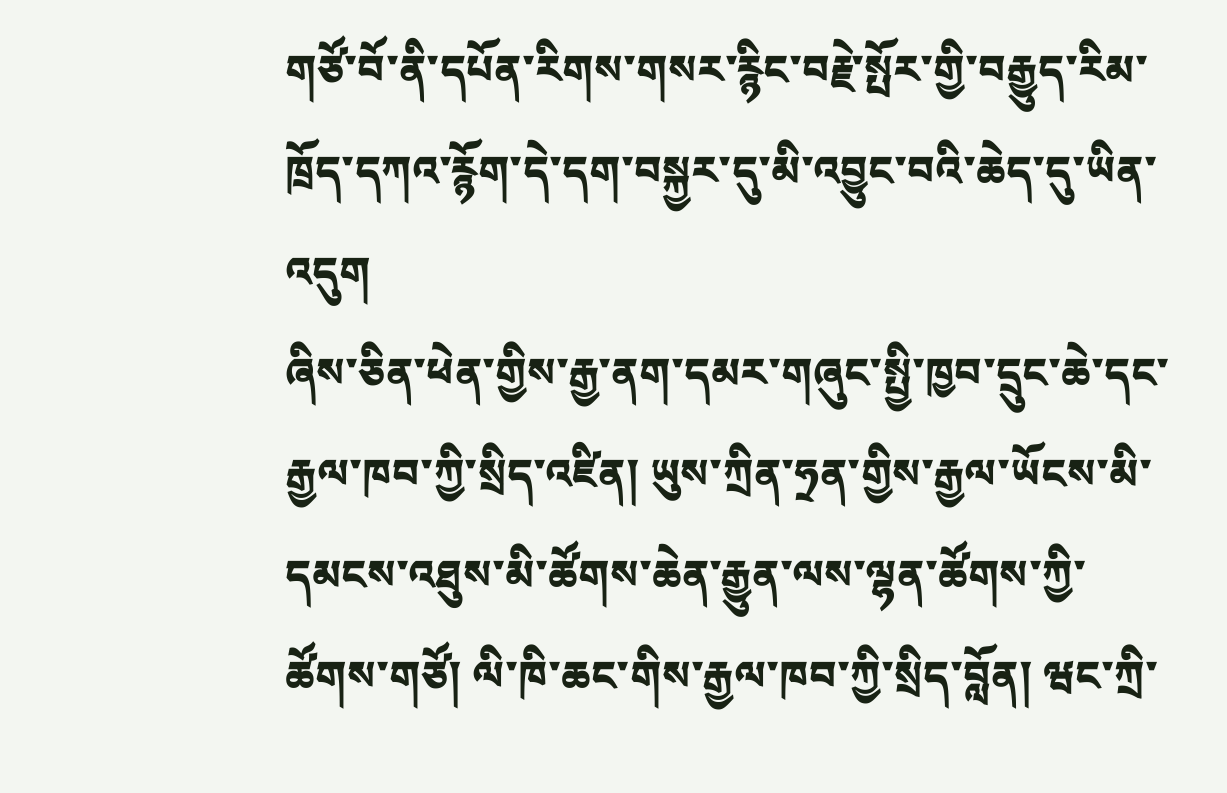གཙོ་བོ་ནི་དཔོན་རིགས་གསར་རྙིང་བརྗེ་སྤོར་གྱི་བརྒྱུད་རིམ་ཁྲོད་དཀའ་རྙོག་དེ་དག་བསྐྱར་དུ་མི་འབྱུང་བའི་ཆེད་དུ་ཡིན་འདུག
ཞིས་ཅིན་ཕེན་གྱིས་རྒྱ་ནག་དམར་གཞུང་སྤྱི་ཁྱབ་དྲུང་ཆེ་དང་རྒྱལ་ཁབ་ཀྱི་སྲིད་འཛིན། ཡུས་ཀྲིན་ཧྲན་གྱིས་རྒྱལ་ཡོངས་མི་དམངས་འཐུས་མི་ཚོགས་ཆེན་རྒྱུན་ལས་ལྷན་ཚོགས་ཀྱི་ཚོགས་གཙོ། ལི་ཁི་ཆང་གིས་རྒྱལ་ཁབ་ཀྱི་སྲིད་བློན། ཝང་ཀྲི་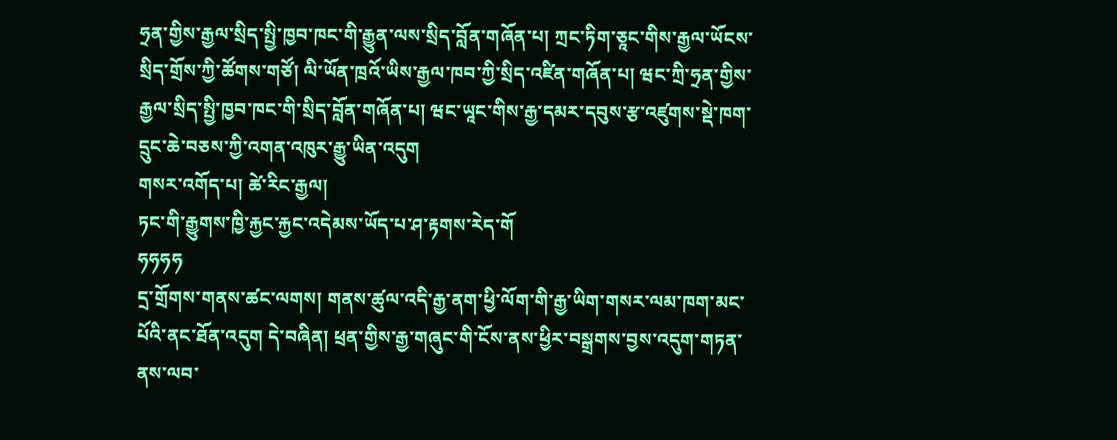ཧྲན་གྱིས་རྒྱལ་སྲིད་སྤྱི་ཁྱབ་ཁང་གི་རྒྱུན་ལས་སྲིད་བློན་གཞོན་པ། ཀྲང་ཏིག་ཅཱང་གིས་རྒྱལ་ཡོངས་སྲིད་གྲོས་ཀྱི་ཚོགས་གཙོ། ལི་ཡོན་ཁྲའོ་ཡིས་རྒྱལ་ཁབ་ཀྱི་སྲིད་འཛིན་གཞོན་པ། ཝང་ཀྲི་ཧྲན་གྱིས་རྒྱལ་སྲིད་སྤྱི་ཁྱབ་ཁང་གི་སྲིད་བློན་གཞོན་པ། ཝང་ཡཱང་གིས་རྒྱ་དམར་དབུས་རྩ་འཛུགས་སྡེ་ཁག་དྲུང་ཆེ་བཅས་ཀྱི་འགན་འཁུར་རྒྱུ་ཡིན་འདུག
གསར་འགོད་པ། ཚེ་རིང་རྒྱལ།
ཏང་གི་རྒྱུགས་ཁྱི་རྐྱང་རྐྱང་འདེམས་ཡོད་པ་ཤ་རྟགས་རེད་གོ
ཧཧཧཧ
དྲ་གྲོགས་གནས་ཚང་ལགས། གནས་ཚུལ་འདི་རྒྱ་ནག་ཕྱི་ལོག་གི་རྒྱ་ཡིག་གསར་ལམ་ཁག་མང་པོའི་ནང་ཐོན་འདུག དེ་བཞིན། ཕྲན་གྱིས་རྒྱ་གཞུང་གི་ངོས་ནས་ཕྱིར་བསྒྲགས་བྱས་འདུག་གཏན་ནས་ལབ་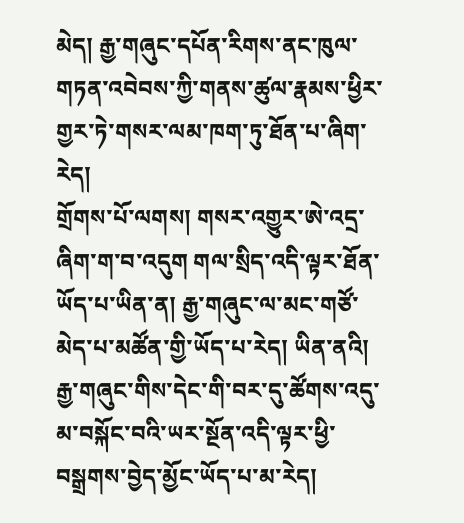མེད། རྒྱ་གཞུང་དཔོན་རིགས་ནང་ཁུལ་གཏན་འབེབས་ཀྱི་གནས་ཚུལ་རྣམས་ཕྱིར་གྱར་ཏེ་གསར་ལམ་ཁག་ཏུ་ཐོན་པ་ཞིག་རེད།
གྲོགས་པོ་ལགས། གསར་འགྱུར་ཨེ་འདྲ་ཞིག་ག་བ་འདུག གལ་སྲིད་འདི་ལྟར་ཐོན་ཡོད་པ་ཡིན་ན། རྒྱ་གཞུང་ལ་མང་གཙོ་མེད་པ་མཚོན་གྱི་ཡོད་པ་རེད། ཡིན་ནའི། རྒྱ་གཞུང་གིས་དེང་གི་བར་དུ་ཚོགས་འདུ་མ་བསྐོང་བའི་ཡར་སྔོན་འདི་ལྟར་ཕྱི་བསྒྲགས་བྱེད་མྱོང་ཡོད་པ་མ་རེད།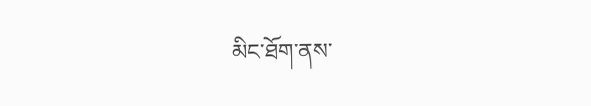མིང་ཐོག་ནས་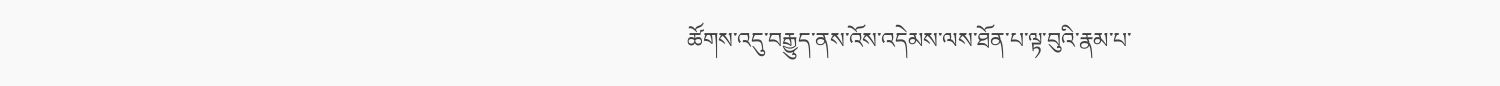ཚོགས་འདུ་བརྒྱུད་ནས་འོས་འདེམས་ལས་ཐོན་པ་ལྟ་བུའི་རྣམ་པ་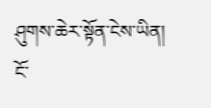ཤུགས་ཆེར་སྟོན་ངེས་ཡིན།
ངོ་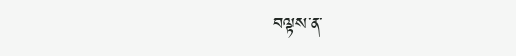བལྟས་ན་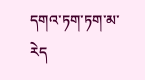དགའ་ཏག་ཏག་མ་རེད